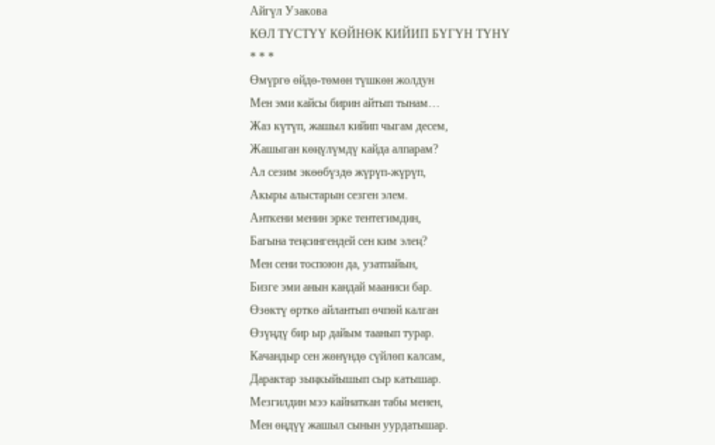Айгүл Узакова
КӨЛ ТҮСТҮҮ КӨЙНӨК КИЙИП БҮГҮН ТҮНҮ
* * *
Өмүргө өйдө-төмөн түшкөн жолдун
Мен эми кайсы бирин айтып тынам…
Жаз күтүп, жашыл кийип чыгам десем,
Жашыган көңүлүмдү кайда алпарам?
Ал сезим экөөбүздө жүрүп-жүрүп,
Акыры алыстарын сезген элем.
Анткени менин эрке тентегимдин,
Багына теңсингендей сен ким элең?
Мен сени тоспоюн да, узатпайын,
Бизге эми анын кандай мааниси бар.
Өзөктү өрткө айлантып өчпөй калган
Өзүңдү бир ыр дайым таанып турар.
Качандыр сен жөнүндө сүйлөп калсам,
Дарактар зыңкыйышып сыр катышар.
Мезгилдин мээ кайнаткан табы менен,
Мен өңдүү жашыл сынын уурдатышар.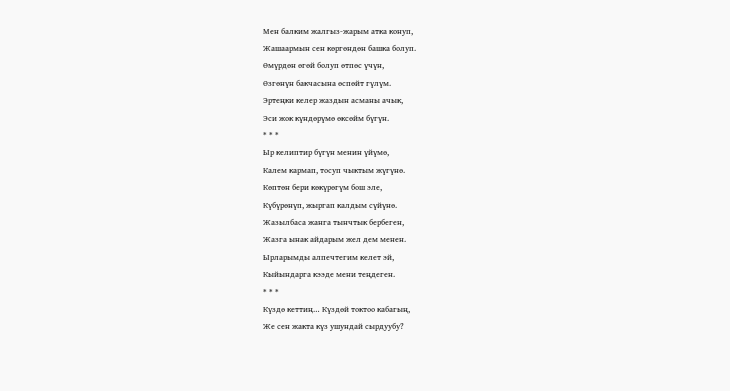Мен балким жалгыз-жарым атка конуп,
Жашаармын сен көргөндөн башка болуп.
Өмүрдөн өгөй болуп өтпөс үчүн,
Өзгөнүн бакчасына өспөйт гүлүм.
Эртеңки келер жаздын асманы ачык,
Эси жок күндөрүмө өксөйм бүгүн.
* * *
Ыр келиптир бүгүн менин үйүмө,
Калем кармап, тосуп чыктым жүгүнө.
Көптөн бери көкүрөгүм бош эле,
Күбүрөнүп, жыргап калдым сүйүнө.
Жазылбаса жанга тынчтык бербеген,
Жазга ынак айдарым жел дем менен.
Ырларымды алпечтегим келет эй,
Кыйындарга кээде мени теңдеген.
* * *
Күздө кеттиң… Күздөй токтоо кабагың,
Же сен жакта күз ушундай сырдуубу?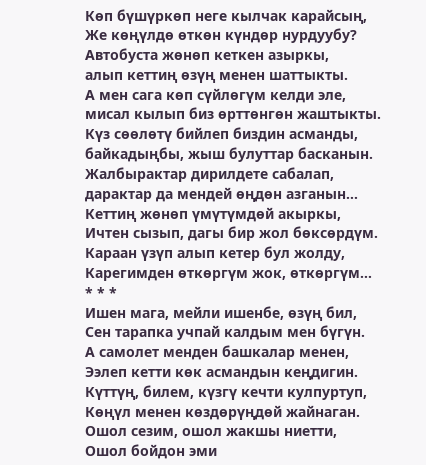Көп бүшүркөп неге кылчак карайсың,
Же көңүлдө өткөн күндөр нурдуубу?
Автобуста жөнөп кеткен азыркы,
алып кеттиң өзүң менен шаттыкты.
А мен сага көп сүйлөгүм келди эле,
мисал кылып биз өрттөнгөн жаштыкты.
Күз сөөлөтү бийлеп биздин асманды,
байкадыңбы, жыш булуттар басканын.
Жалбырактар дирилдете сабалап,
дарактар да мендей өңдөн азганын…
Кеттиң жөнөп үмүтүмдөй акыркы,
Ичтен сызып, дагы бир жол бөксөрдүм.
Караан үзүп алып кетер бул жолду,
Карегимден өткөргүм жок, өткөргүм…
* * *
Ишен мага, мейли ишенбе, өзүң бил,
Сен тарапка учпай калдым мен бүгүн.
А самолет менден башкалар менен,
Ээлеп кетти көк асмандын кеңдигин.
Күттүң, билем, күзгү кечти кулпуртуп,
Көңүл менен көздөрүңдөй жайнаган.
Ошол сезим, ошол жакшы ниетти,
Ошол бойдон эми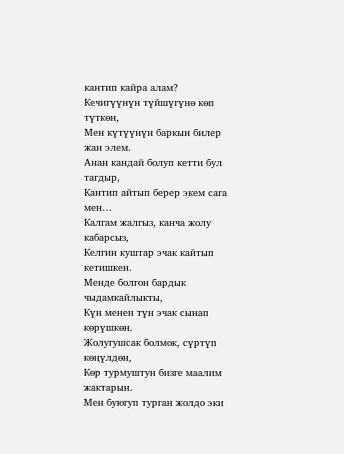кантип кайра алам?
Кечигүүнүн түйшүгүнө көп түткөн,
Мен күтүүнүн баркын билер жан элем.
Анан кандай болуп кетти бул тагдыр,
Кантип айтып берер экем сага мен…
Калгам жалгыз, канча жолу кабарсыз,
Келгин куштар эчак кайтып кетишкен.
Менде болгон бардык чыдамкайлыкты,
Күн менен түн эчак сынап көрүшкөн.
Жолугушсак болмок, сүртүп көңүлдөн,
Көр турмуштун бизге маалим жактарын.
Мен буюгуп турган жолдо эки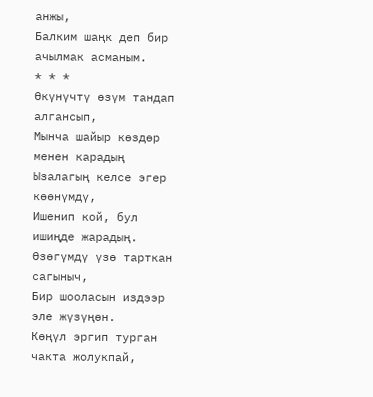анжы,
Балким шаңк деп бир ачылмак асманым.
* * *
Өкүнүчтү өзүм тандап алгансып,
Мынча шайыр көздөр менен карадың
Ызалагың келсе эгер көөнүмдү,
Ишенип кой, бул ишиңде жарадың.
Өзөгүмдү үзө тарткан сагыныч,
Бир шооласын издээр эле жүзүңөн.
Көңүл эргип турган чакта жолукпай,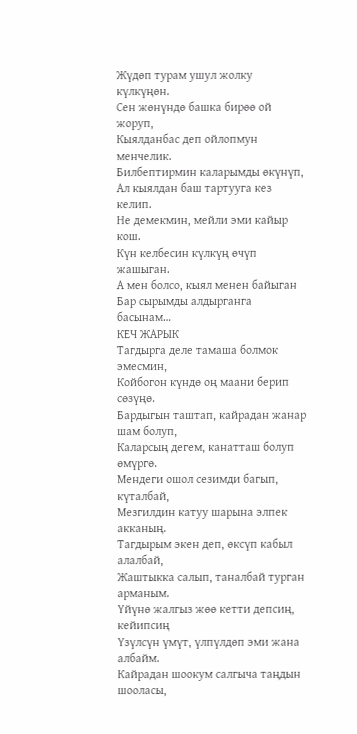Жүдөп турам ушул жолку күлкүңөн.
Сен жөнүндө башка бирөө ой жоруп,
Кыялданбас деп ойлопмун менчелик.
Билбептирмин каларымды өкүнүп,
Ал кыялдан баш тартууга кез келип.
Не демекмин, мейли эми кайыр кош.
Күн келбесин күлкүң өчүп жашыган.
А мен болсо, кыял менен байыган
Бар сырымды алдырганга басынам…
КЕЧ ЖАРЫК
Тагдырга деле тамаша болмок эмесмин,
Койбогон күндө оң маани берип сөзүңө.
Бардыгын таштап, кайрадан жанар шам болуп,
Каларсың дегем, канатташ болуп өмүргө.
Мендеги ошол сезимди багып, күталбай,
Мезгилдин катуу шарына элпек акканың.
Тагдырым экен деп, өксүп кабыл алалбай,
Жаштыкка салып, таналбай турган арманым.
Үйүнө жалгыз жөө кетти депсиң, кейипсиң
Үзүлсүн үмүт, үлпүлдөп эми жана албайм.
Кайрадан шоокум салгыча таңдын шооласы,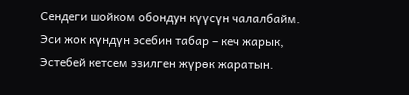Сендеги шойком обондун күүсүн чалалбайм.
Эси жок күндүн эсебин табар – кеч жарык,
Эстебей кетсем эзилген жүрөк жаратын.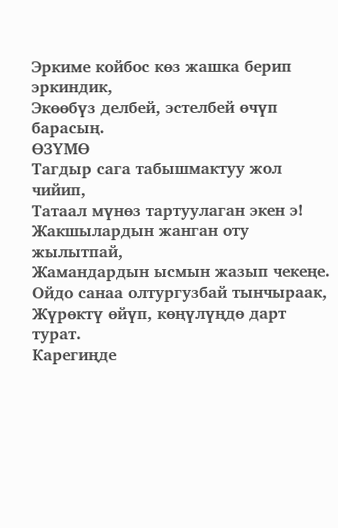Эркиме койбос көз жашка берип эркиндик,
Экөөбүз делбей, эстелбей өчүп барасың.
ӨЗҮМӨ
Тагдыр сага табышмактуу жол чийип,
Татаал мүнөз тартуулаган экен э!
Жакшылардын жанган оту жылытпай,
Жамандардын ысмын жазып чекеңе.
Ойдо санаа олтургузбай тынчыраак,
Жүрөктү өйүп, көңүлүңдө дарт турат.
Карегиңде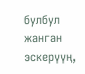булбул жанган эскерүүң,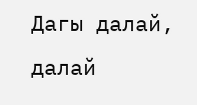Дагы далай, далай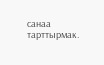санаа тарттырмак.